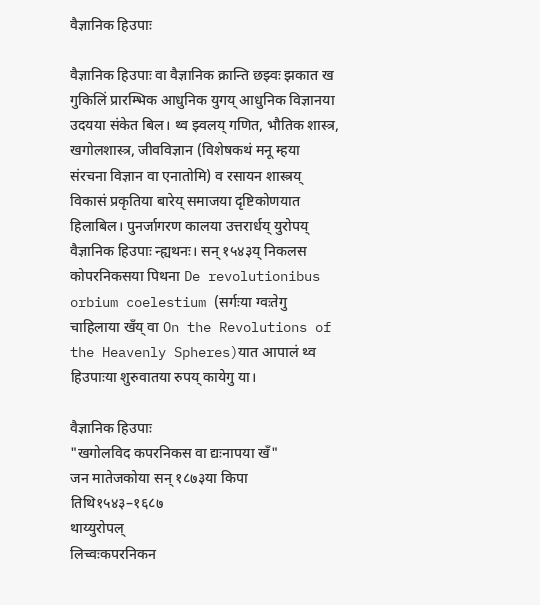वैज्ञानिक हिउपाः

वैज्ञानिक हिउपाः वा वैज्ञानिक क्रान्ति छझ्वः झकात ख गुकिलिं प्रारम्भिक आधुनिक युगय् आधुनिक विज्ञानया उदयया संकेत बिल। थ्व झ्वलय् गणित, भौतिक शास्त्र, खगोलशास्त्र, जीवविज्ञान (विशेषकथं मनू म्हया संरचना विज्ञान वा एनातोमि) व रसायन शास्त्रय् विकासं प्रकृतिया बारेय् समाजया दृष्टिकोणयात हिलाबिल। पुनर्जागरण कालया उत्तरार्धय् युरोपय् वैज्ञानिक हिउपाः न्ह्यथनः। सन् १५४३य् निकलस कोपरनिकसया पिथना De revolutionibus orbium coelestium (सर्गःया ग्वःतेगु चाहिलाया खँय् वा On the Revolutions of the Heavenly Spheres)यात आपालं थ्व हिउपाःया शुरुवातया रुपय् कायेगु या।

वैज्ञानिक हिउपाः
"खगोलविद कपरनिकस वा द्यःनापया खँ"
जन मातेजकोया सन् १८७३या किपा
तिथि१५४३–१६८७
थाय्युरोपल्
लिच्वःकपरनिकन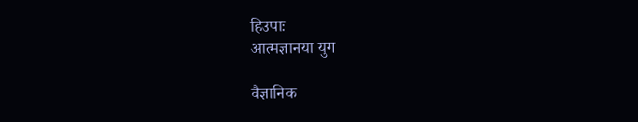हिउपाः
आत्मज्ञानया युग

वैज्ञानिक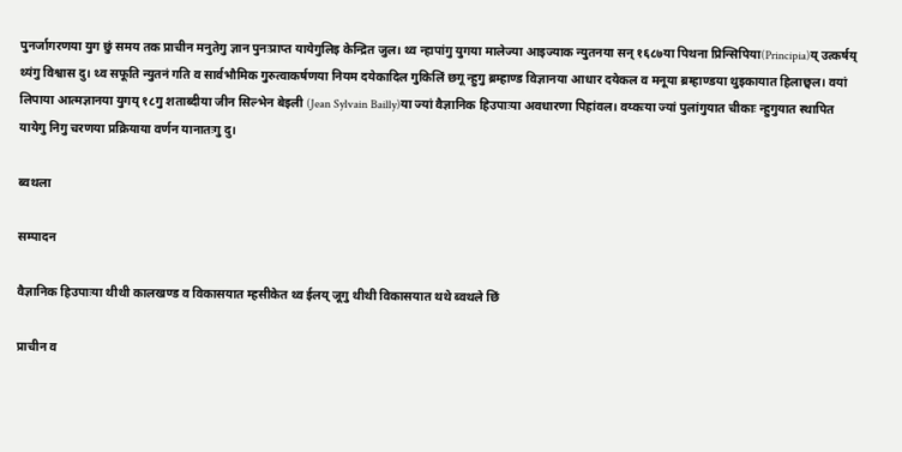पुनर्जागरणया युग छुं समय तक प्राचीन मनुतेगु ज्ञान पुनःप्राप्त यायेगुलिइ केन्द्रित जुल। थ्व न्हापांगु युगया मालेज्या आइज्याक न्युतनया सन् १६८७या पिथना प्रिन्सिपिया(Principia)य् उत्कर्षय् थ्यंगु विश्वास दु। थ्व सफूति न्युतनं गति व सार्वभौमिक गुरुत्वाकर्षणया नियम दयेकादिल गुकिलिं छगू न्हुगु ब्रम्हाण्ड विज्ञानया आधार दयेकल व मनूया ब्रम्हाण्डया थुइकायात हिलाछ्वल। वयां लिपाया आत्मज्ञानया युगय् १८गु शताब्दीया जीन सिल्भेन बेइली (Jean Sylvain Bailly)या ज्यां वैज्ञानिक हिउपाःया अवधारणा पिहांवल। वय्कःया ज्यां पुलांगुयात चीकाः न्हुगुयात स्थापित यायेगु निगु चरणया प्रक्रियाया वर्णन यानातःगु दु।

ब्वथला

सम्पादन

वैज्ञानिक हिउपाःया थीथी कालखण्ड व विकासयात म्हसीकेत थ्व ईलय् जूगु थीथी विकासयात थथे ब्वथले छिं

प्राचीन व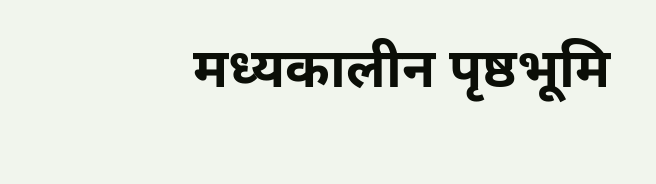मध्यकालीन पृष्ठभूमि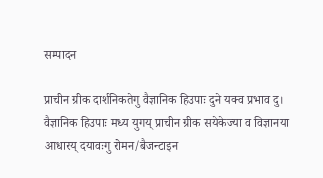सम्पादन

प्राचीन ग्रीक दार्शनिकतेगु वैज्ञानिक हिउपाः दुने यक्व प्रभाव दु। वैज्ञानिक हिउपाः मध्य युगय् प्राचीन ग्रीक सयेकेज्या व विज्ञानया आधारय् दयावःगु रोमन/बैजन्टाइन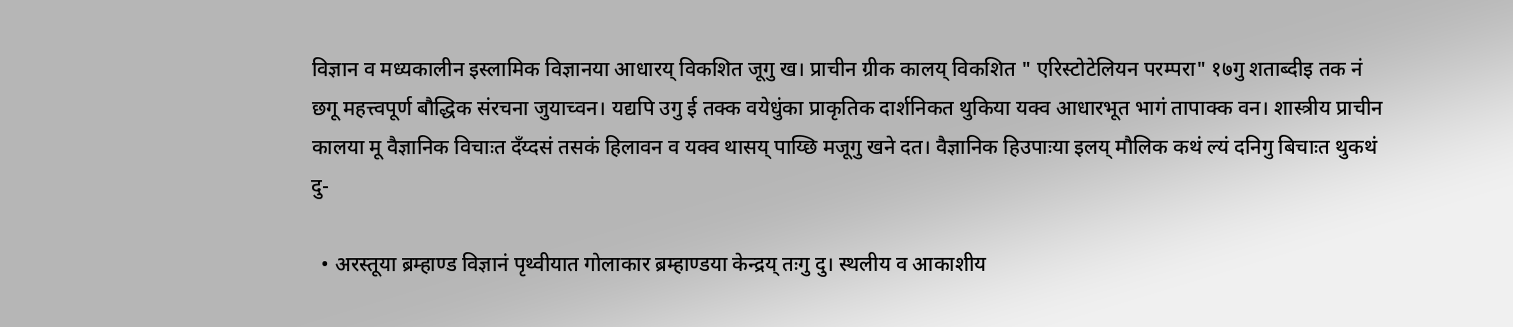विज्ञान व मध्यकालीन इस्लामिक विज्ञानया आधारय् विकशित जूगु ख। प्राचीन ग्रीक कालय् विकशित " एरिस्टोटेलियन परम्परा" १७गु शताब्दीइ तक नं छगू महत्त्वपूर्ण बौद्धिक संरचना जुयाच्वन। यद्यपि उगु ई तक्क वयेधुंका प्राकृतिक दार्शनिकत थुकिया यक्व आधारभूत भागं तापाक्क वन। शास्त्रीय प्राचीन कालया मू वैज्ञानिक विचाःत दँय्दसं तसकं हिलावन व यक्व थासय् पाय्छि मजूगु खने दत। वैज्ञानिक हिउपाःया इलय् मौलिक कथं ल्यं दनिगु बिचाःत थुकथं दु-

  • अरस्तूया ब्रम्हाण्ड विज्ञानं पृथ्वीयात गोलाकार ब्रम्हाण्डया केन्द्रय् तःगु दु। स्थलीय व आकाशीय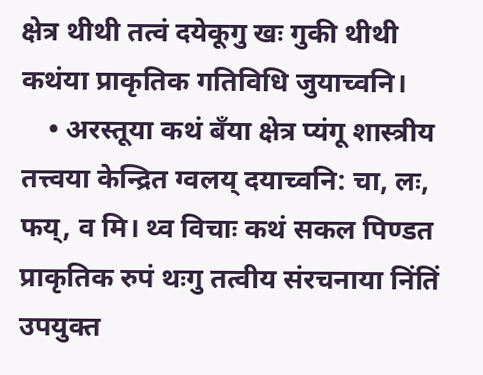क्षेत्र थीथी तत्वं दयेकूगु खः गुकी थीथी कथंया प्राकृतिक गतिविधि जुयाच्वनि।
    • अरस्तूया कथं बँया क्षेत्र प्यंगू शास्त्रीय तत्त्वया केन्द्रित ग्वलय् दयाच्वनि: चा, लः, फय्, व मि। थ्व विचाः कथं सकल पिण्डत प्राकृतिक रुपं थःगु तत्वीय संरचनाया निंतिं उपयुक्त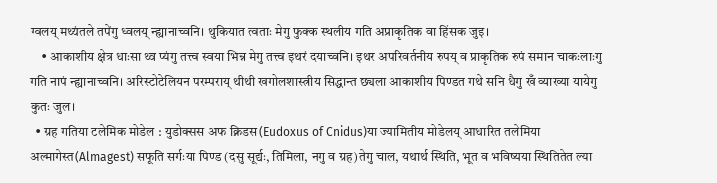ग्वलय् मथ्यंतले तपेंगु ध्वलय् न्ह्यानाच्वनि। थुकियात त्वताः मेगु फुक्क स्थलीय गति अप्राकृतिक वा हिंसक जुइ।
    • आकाशीय क्षेत्र धाःसा थ्व प्यंगु तत्त्व स्वया भिन्न मेगु तत्त्व इथरं दयाच्वनि। इथर अपरिवर्तनीय रुपय् व प्राकृतिक रुपं समान चाकःलाःगु गति नापं न्ह्यानाच्वनि। अरिस्टोटेलियन परम्पराय् थीथी खगोलशास्त्रीय सिद्धान्त छ्यला आकाशीय पिण्डत गथे सनि धैगु खँ व्याख्या यायेगु कुतः जुल।
  • ग्रह गतिया टलेमिक मोडेल : युडोक्सस अफ क्निडस(Eudoxus of Cnidus)या ज्यामितीय मोडेलय् आधारित तलेमिया अल्मागेस्त(Almagest) सफूति सर्गःया पिण्ड (दसु सूर्द्यः, तिमिला, नगु व ग्रह)तेगु चाल, यथार्थ स्थिति, भूत व भविष्यया स्थितितेत ल्या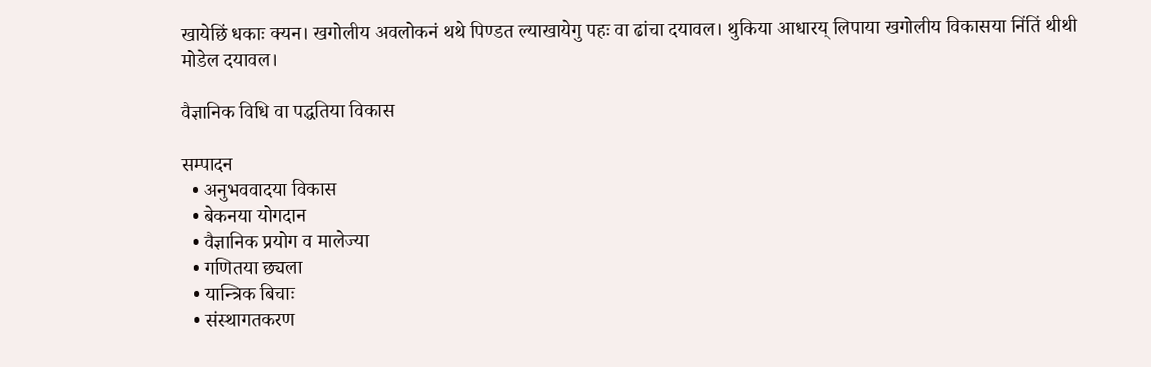खायेछिं धकाः क्यन। खगोलीय अवलोकनं थथे पिण्डत ल्याखायेगु पहः वा ढांचा दयावल। थुकिया आधारय् लिपाया खगोलीय विकासया निंतिं थीथी मोडेल दयावल।

वैज्ञानिक विधि वा पद्धतिया विकास

सम्पादन
  • अनुभववादया विकास
  • बेकनया योगदान
  • वैज्ञानिक प्रयोग व मालेज्या
  • गणितया छ्यला
  • यान्त्रिक बिचाः
  • संस्थागतकरण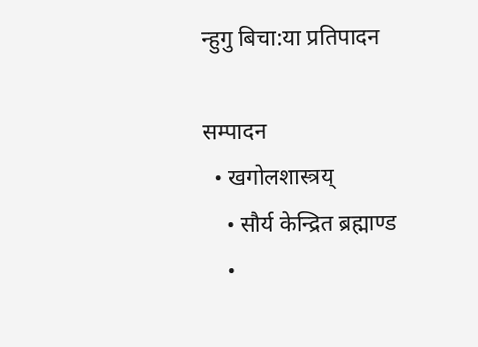न्हुगु बिचा:या प्रतिपादन

सम्पादन
  • खगोलशास्त्रय्
    • सौर्य केन्द्रित ब्रह्माण्ड
    •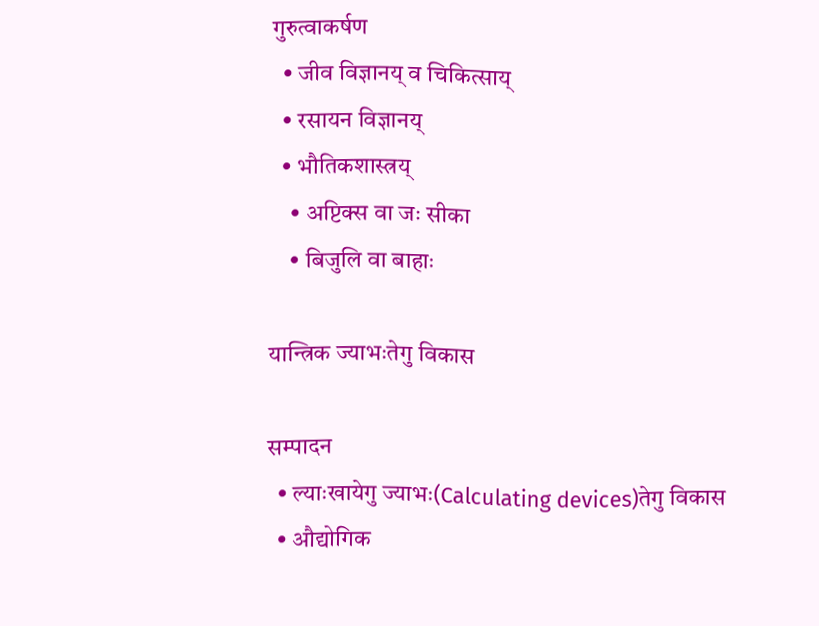गुरुत्वाकर्षण
  • जीव विज्ञानय् व चिकित्साय्
  • रसायन विज्ञानय्
  • भौतिकशास्त्रय्
    • अप्टिक्स वा जः सीका
    • बिजुलि वा बाहाः

यान्त्रिक ज्याभःतेगु विकास

सम्पादन
  • ल्याःखायेगु ज्याभः(Calculating devices)तेगु विकास
  • औद्योगिक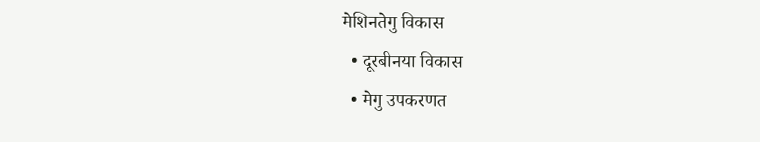मेशिनतेगु विकास
  • दूरबीनया विकास
  • मेगु उपकरणत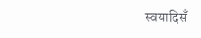स्वयादिसँ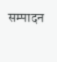सम्पादन